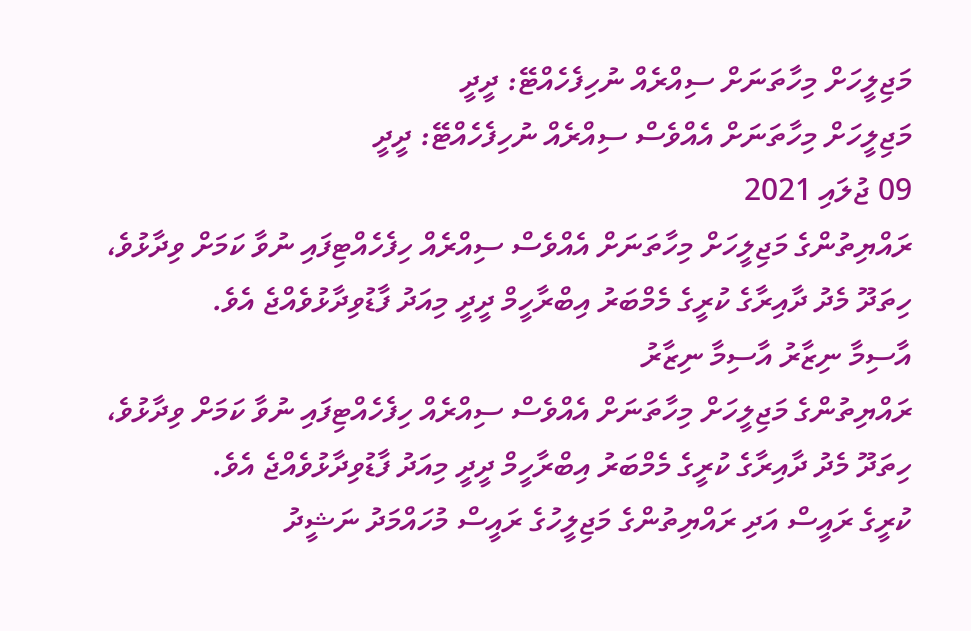މަޖިލީހަށް މިހާތަނަށް ސިއްރެއް ނުހިފެހެއްޓޭ: ދީދީ
މަޖިލީހަށް މިހާތަނަށް އެއްވެސް ސިއްރެއް ނުހިފެހެއްޓޭ: ދީދީ
09 ޖުލައި 2021
ރައްޔިތުންގެ މަޖިލީހަށް މިހާތަނަށް އެއްވެސް ސިއްރެއް ހިފެހެއްޓިފައި ނުވާ ކަމަށް ވިދާޅުވެ، ހިތަދޫ މެދު ދާއިރާގެ ކުރީގެ މެމްބަރު އިބްރާހީމް ދީދީ މިއަދު ފާޑުވިދާޅުވެއްޖެ އެވެ.
އާސިމާ ނިޒާރު އާސިމާ ނިޒާރު
ރައްޔިތުންގެ މަޖިލީހަށް މިހާތަނަށް އެއްވެސް ސިއްރެއް ހިފެހެއްޓިފައި ނުވާ ކަމަށް ވިދާޅުވެ، ހިތަދޫ މެދު ދާއިރާގެ ކުރީގެ މެމްބަރު އިބްރާހީމް ދީދީ މިއަދު ފާޑުވިދާޅުވެއްޖެ އެވެ.
ކުރީގެ ރައީސް އަދި ރައްޔިތުންގެ މަޖިލީހުގެ ރައީސް މުހައްމަދު ނަޝީދު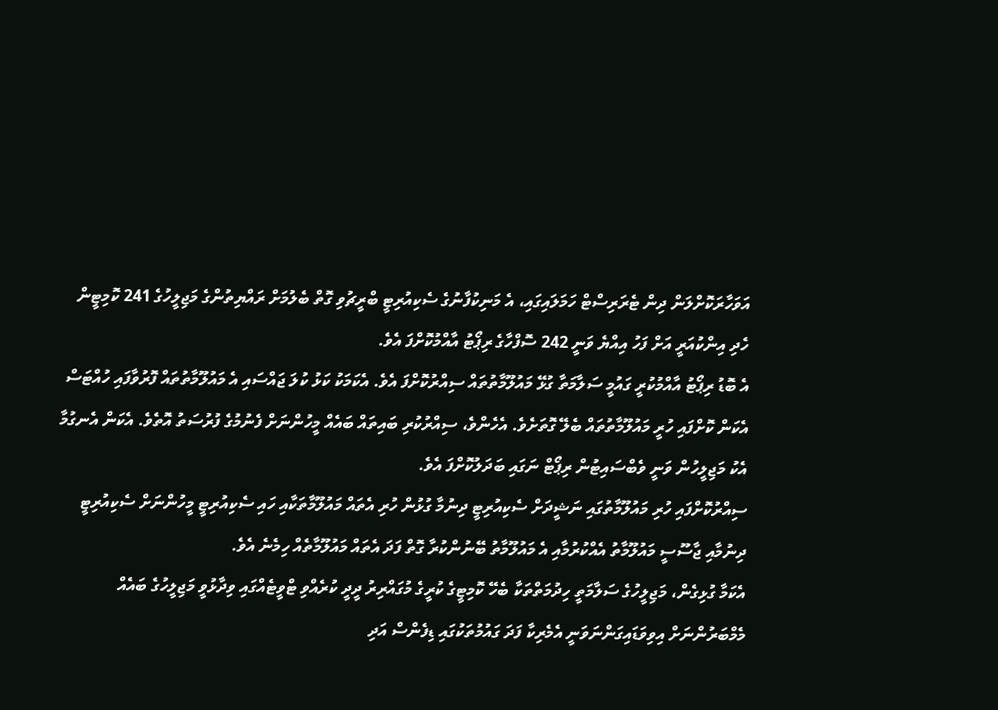އަވަހާރަކޮށްލަން ދިން ޓެރަރިސްޓް ހަމަލައިގައި، އެ މަނިކުފާނުގެ ސެކިއުރިޓީ ބްރީޗުވި ގޮތް ބެލުމަށް ރައްޔިތުންގެ މަޖިލީހުގެ 241 ކޮމިޓީން ހެދި އިންކުއަރީ އަށް ފަހު އިއްޔެ ވަނީ 242 ސޮފްހާގެ ރިޕޯޓު އާއްމުކޮށްފަ އެވެ.
އެ ބޮޑު ރިޕޯޓު އާއްމުކުރީ ގައުމީ ސަލާމަތާ ގުޅޭ މައުލޫމާތުތައް ސިއްރުކޮށްފަ އެވެ. އެކަމަކު ކަޅު ކުލަ ޖައްސައި އެ މައުލޫމާތުތައް ފޮރުވާފައި ހުއްޓަސް އެކަން ކޮށްފައި ހުރީ މައުލޫމާތުތައް ބެލޭ ގޮތަށެވެ. އެހެންވެ، ސިއްރުކުރި ބައިތައް ބައެއް މީހުންނަށް ފެނުމުގެ ފުރުސަތު އޮތެވެ. އެކަން އެނގުމާ އެކު މަޖިލީހުން ވަނީ ވެބްސައިޓުން ރިޕޯޓް ނަގައި ބަދަލުކޮށްފަ އެވެ.
ސިއްރުކޮށްފައި ހުރި މައުލޫމާތުގައި ނަޝީދަށް ސެކިއުރިޓީ ދިނުމާ ގުޅުން ހުރި އެތައް މައުލޫމާތަކާއި ހައި ސެކިއުރިޓީ މީހުންނަށް ސެކިއުރިޓީ ދިނުމާއި ޖާސޫސީ މައުލޫމާތު އެއްކުރުމާއި އެ މައުލޫމާތު ބޭނުންކުރާ ގޮތް ފަދަ އެތައް މައުލޫމާތެއް ހިމެނެ އެވެ.
އެކަމާ ގުޅިގެން، މަޖިލީހުގެ ސަލާމަތީ ހިދުމަތްތަކާ ބެހޭ ކޮމިޓީގެ ކުރީގެ މުގައްރިރު ދީދީ ކުރެއްވި ޓްވީޓެއްގައި ވިދާޅުވީ މަޖިލީހުގެ ބައެއް މެމްބަރުންނަށް އިވިވަޑައިގަންނަވަނީ އެމެރިކާ ފަދަ ގައުމުތަކުގައި ޑިފެންސް އަދި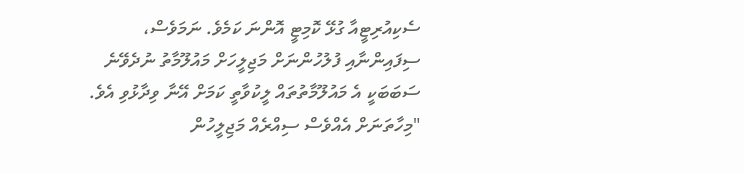ސެކިއުރިޓީއާ ގުޅޭ ކޮމިޓީ އޮންނަ ކަމެވެ. ނަމަވެސް، ސިފައިންނާއި ފުލުހުންނަށް މަޖިލީހަށް މައުލޫމާތު ނުދެވޭނެ ސަބަބަކީ އެ މައުލޫމާތުތައް ލީކުވާތީ ކަމަށް އޭނާ ވިދާޅުވި އެވެ.
"މިހާތަނަށް އެއްވެސް ސިއްރެއް މަޖިލީހުން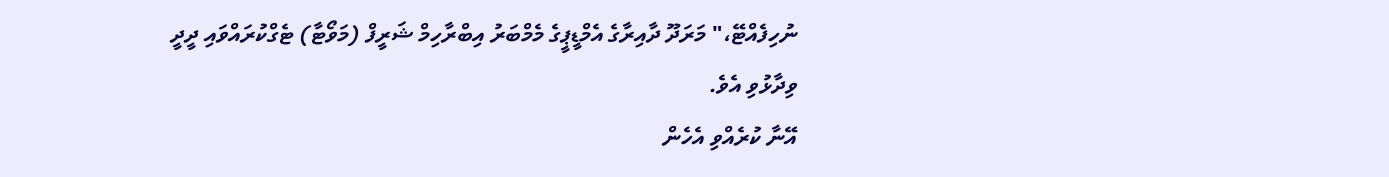ނުހިފެއްޓޭ،" މަރަދޫ ދާއިރާގެ އެމްޑީޕީގެ މެމްބަރު އިބްރާހިމް ޝަރީފް (މަވޯޓާ) ޓެގްކުރައްވައި ދީދީ ވިދާޅުވި އެވެ.
އޭނާ ކުރެއްވި އެހެން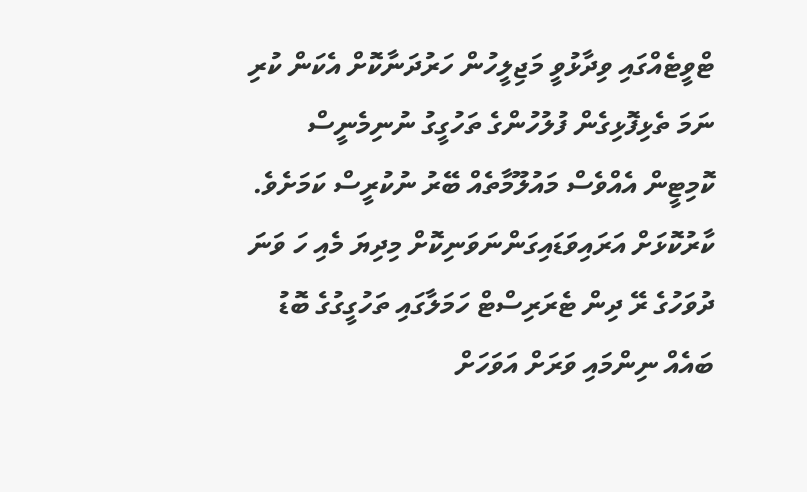ޓްވީޓެއްގައި ވިދާޅުވީ މަޖިލީހުން ހަރުދަނާކޮށް އެކަން ކުރި ނަމަ ތެޅިފޮޅިގެން ފުލުހުންގެ ތަހުގީގު ނުނިމެނީސް ކޮމިޓީން އެއްވެސް މައުލޫމާތެއް ބޭރު ނުކުރީސް ކަމަށެވެ.
ކާރުކޮޅަށް އަރައިވަޑައިގަންނަވަނިކޮށް މިދިޔަ މެއި ހަ ވަނަ ދުވަހުގެ ރޭ ދިން ޓެރަރިސްޓް ހަމަލާގައި ތަހުގީގުގެ ބޮޑު ބައެއް ނިންމައި ވަރަށް އަވަހަށް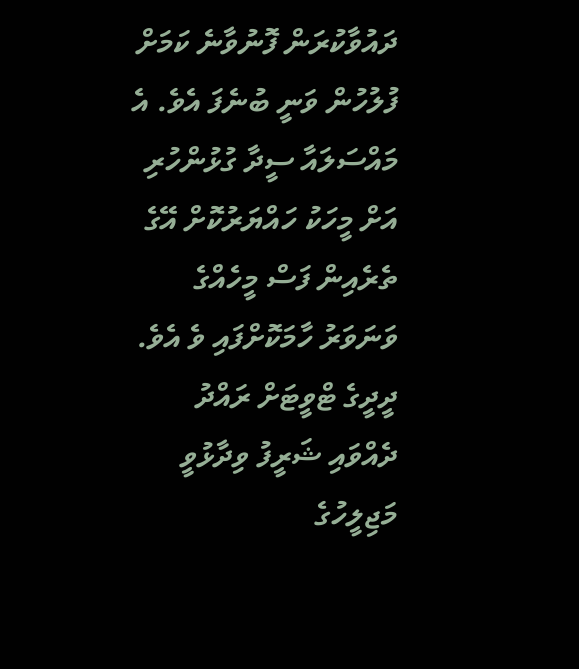ދައުވާކުރަން ފޮނުވާނެ ކަމަށް ފުލުހުން ވަނީ ބުނެފަ އެވެ. އެ މައްސަލައާ ސީދާ ގުޅުންހުރި އަށް މީހަކު ހައްޔަރުކޮށް އޭގެ ތެރެއިން ފަސް މީހެއްގެ ވަނަވަރު ހާމަކޮށްފައި ވެ އެވެ.
ދީދީގެ ޓްވީޓަށް ރައްދު ދެއްވައި ޝަރީފު ވިދާޅުވީ މަޖިލީހުގެ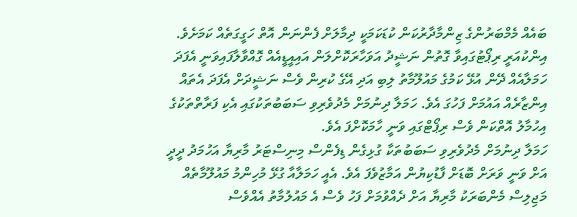ބައެއް މެމްބަރުންގެ ޒިންމާދާރުކަން ކުޑަކަމަކީ ދިމާލަށް ފެންނަން އޮތް ހަގީގަތެއް ކަމަށެވެ.
އިންކުއަރީ ރިޕޯޓުގައިވާ ގޮތުން ނަޝީދު އަވަހާރަކޮށްލަން އައިއީޑީއެއް ގޮއްވާލާފައިވަނީ އެފަދަ ހަމަލާއެއް ދޭން އުޅޭ ކަމުގެ މައުލޫމާތު ލިބި އަދި އޭގެ ކުރިން ވެސް ނަޝީދަށް އެފަދަ އެތައް އިންޒާރެއް އައުމަށް ފަހުގަ އެވެ. ހަމަލާ ދިނުމަށް މެދުވެރިވި ސަބަބުތަކުގައި އެކި ފަރާތްތަކުގެ އިހުމާލު އޮތްކަން ވެސް ރިޕޯޓްގައި ވަނީ ހާމަކޮށްފަ އެވެ.
ހަމަލާ ދިނުމަށް މެދުވެރިވި ސަބަބުތަކާ ގުޅިގެން ޑިފެންސް މިނިސްޓަރު މާރިޔާ އަހުމަދު ދީދީ އަށް ވަނީ ވަރަށް ބޮޑަށް ފާޑުކިޔުން އަމާޒުވެފަ އެވެ. އެއީ ހަމަލާއާ ގުޅޭ މުހިންމު މައުލޫމާތެއް މަޖިލިސް މެންބަރަކު މާރިޔާ އަށް ދެއްވުމަށް ފަހު ވެސް އެ މައުލުމާތު އެއްވެސް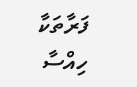ފަރާތަކާ ހިއްސާ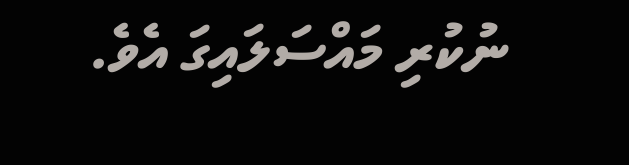ނުކުރި މައްސަލައިގަ އެވެ.